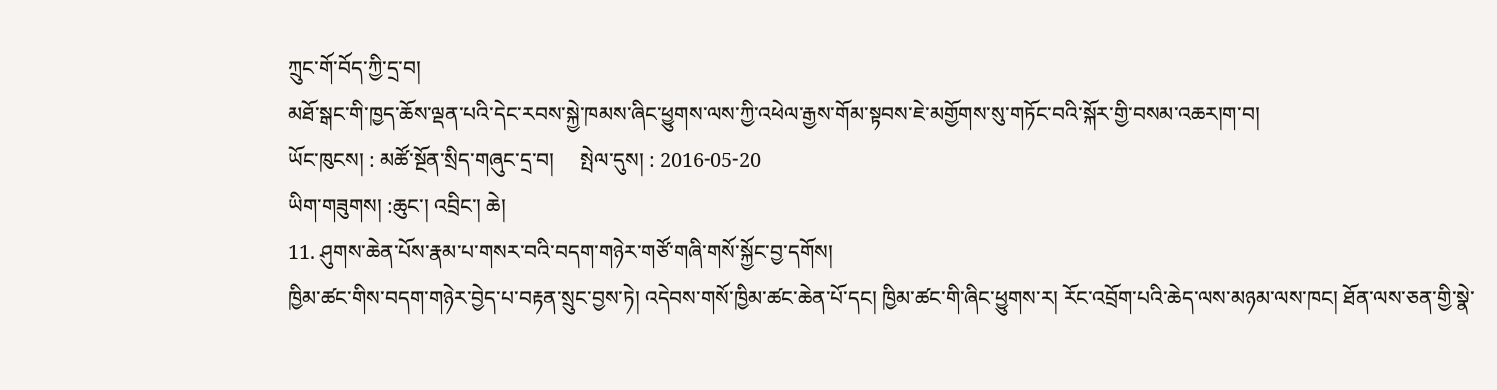ཀྲུང་གོ་བོད་ཀྱི་དྲ་བ།
མཐོ་སྒང་གི་ཁྱད་ཆོས་ལྡན་པའི་དེང་རབས་སྐྱེ་ཁམས་ཞིང་ཕྱུགས་ལས་ཀྱི་འཕེལ་རྒྱས་གོམ་སྟབས་ཇེ་མགྱོགས་སུ་གཏོང་བའི་སྐོར་གྱི་བསམ་འཆར།ག་བ།
ཡོང་ཁུངས། : མཚོ་སྔོན་སྲིད་གཞུང་དྲ་བ།     སྤེལ་དུས། : 2016-05-20
ཡིག་གཟུགས། :ཆུང་། འབྲིང་། ཆེ།
11. ཤུགས་ཆེན་པོས་རྣམ་པ་གསར་བའི་བདག་གཉེར་གཙོ་གཞི་གསོ་སྐྱོང་བྱ་དགོས།
ཁྱིམ་ཚང་གིས་བདག་གཉེར་བྱེད་པ་བརྟན་སྲུང་བྱས་ཏེ། འདེབས་གསོ་ཁྱིམ་ཚང་ཆེན་པོ་དང། ཁྱིམ་ཚང་གི་ཞིང་ཕྱུགས་ར། རོང་འབྲོག་པའི་ཆེད་ལས་མཉམ་ལས་ཁང། ཐོན་ལས་ཅན་གྱི་སྣེ་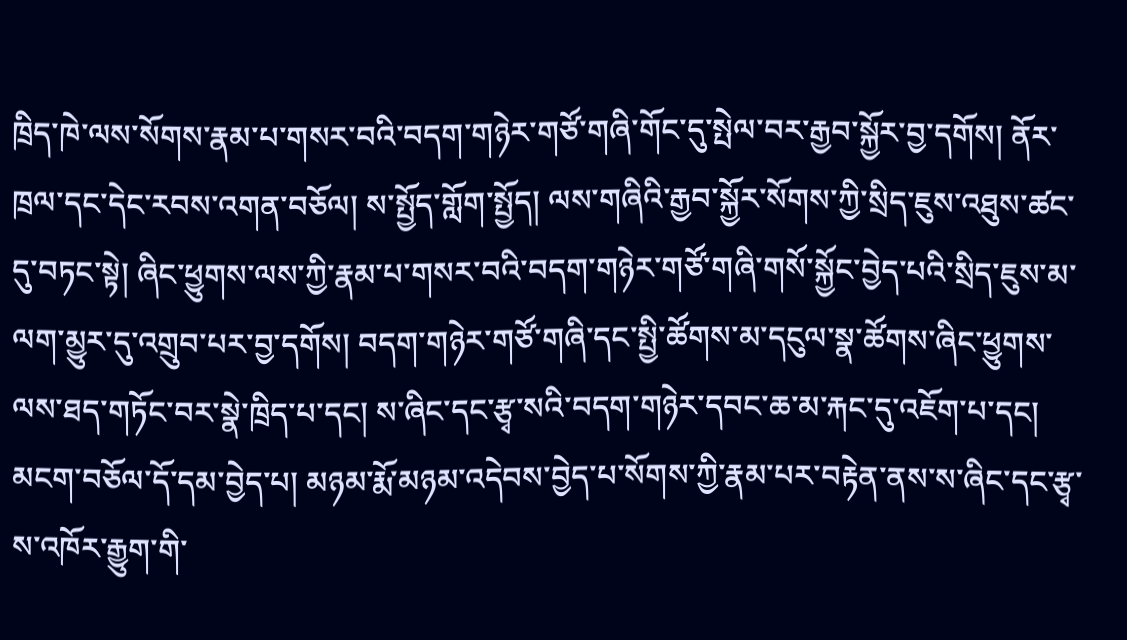ཁྲིད་ཁེ་ལས་སོགས་རྣམ་པ་གསར་བའི་བདག་གཉེར་གཙོ་གཞི་གོང་དུ་སྤེལ་བར་རྒྱབ་སྐྱོར་བྱ་དགོས། ནོར་ཁྲལ་དང་དེང་རབས་འགན་བཅོལ། ས་སྤྱོད་གློག་སྤྱོད། ལས་གཞིའི་རྒྱབ་སྐྱོར་སོགས་ཀྱི་སྲིད་ཇུས་འཐུས་ཚང་དུ་བཏང་སྟེ། ཞིང་ཕྱུགས་ལས་ཀྱི་རྣམ་པ་གསར་བའི་བདག་གཉེར་གཙོ་གཞི་གསོ་སྐྱོང་བྱེད་པའི་སྲིད་ཇུས་མ་ལག་མྱུར་དུ་འགྲུབ་པར་བྱ་དགོས། བདག་གཉེར་གཙོ་གཞི་དང་སྤྱི་ཚོགས་མ་དངུལ་སྣ་ཚོགས་ཞིང་ཕྱུགས་ལས་ཐད་གཏོང་བར་སྣེ་ཁྲིད་པ་དང། ས་ཞིང་དང་རྩྭ་སའི་བདག་གཉེར་དབང་ཆ་མ་རྐང་དུ་འཇོག་པ་དང། མངག་བཅོལ་དོ་དམ་བྱེད་པ། མཉམ་རྨོ་མཉམ་འདེབས་བྱེད་པ་སོགས་ཀྱི་རྣམ་པར་བརྟེན་ནས་ས་ཞིང་དང་རྩྭ་ས་འཁོར་རྒྱུག་གི་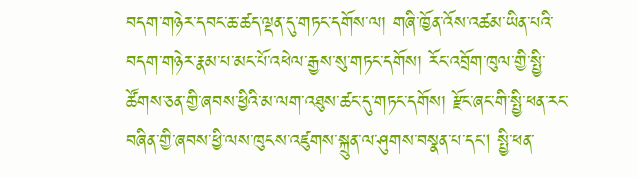བདག་གཉེར་དབང་ཆ་ཚད་ལྡན་དུ་གཏང་དགོས་ལ། གཞི་ཁྱོན་འོས་འཚམ་ཡིན་པའི་བདག་གཉེར་རྣམ་པ་མང་པོ་འཕེལ་རྒྱས་སུ་གཏང་དགོས། རོང་འབྲོག་ཁུལ་གྱི་སྤྱི་ཚོགས་ཅན་གྱི་ཞབས་ཕྱིའི་མ་ལག་འཐུས་ཚང་དུ་གཏང་དགོས། རྫོང་ཞང་གི་སྤྱི་ཕན་རང་བཞིན་གྱི་ཞབས་ཕྱི་ལས་ཁུངས་འཛུགས་སྐྲུན་ལ་ཤུགས་བསྣན་པ་དང། སྤྱི་ཕན་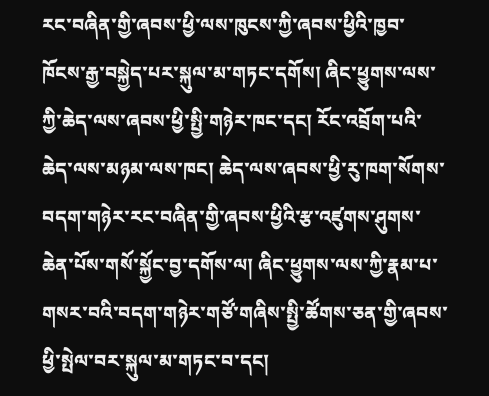རང་བཞིན་གྱི་ཞབས་ཕྱི་ལས་ཁུངས་ཀྱི་ཞབས་ཕྱིའི་ཁྱབ་ཁོངས་རྒྱ་བསྐྱེད་པར་སྐུལ་མ་གཏང་དགོས། ཞིང་ཕྱུགས་ལས་ཀྱི་ཆེད་ལས་ཞབས་ཕྱི་སྤྱི་གཉེར་ཁང་དང། རོང་འབྲོག་པའི་ཆེད་ལས་མཉམ་ལས་ཁང། ཆེད་ལས་ཞབས་ཕྱི་རུ་ཁག་སོགས་བདག་གཉེར་རང་བཞིན་གྱི་ཞབས་ཕྱིའི་རྩ་འཛུགས་ཤུགས་ཆེན་པོས་གསོ་སྐྱོང་བྱ་དགོས་ལ། ཞིང་ཕྱུགས་ལས་ཀྱི་རྣམ་པ་གསར་བའི་བདག་གཉེར་གཙོ་གཞིས་སྤྱི་ཚོགས་ཅན་གྱི་ཞབས་ཕྱི་སྤེལ་བར་སྐུལ་མ་གཏང་བ་དང།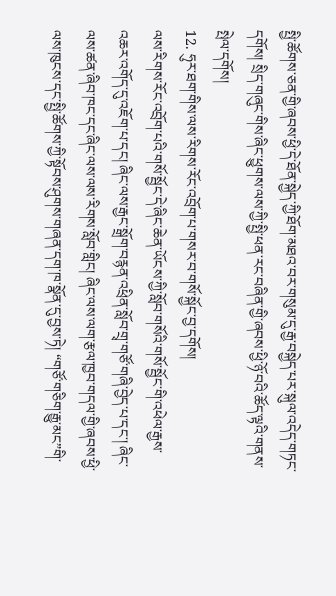སྤྱི་ཚོགས་ཅན་གྱི་ཞབས་ཕྱི་དེ་ཐོན་སྐྱེད་ཀྱི་ཐོག་མཐའ་བར་གསུམ་དུ་རྒྱ་བསྐྱེད་པར་སྐུལ་འདེད་གཏང་དགོས། སྲིད་གཞུང་གིས་ཞིང་ཕྱུགས་ལས་ཀྱི་སྤྱི་ཕན་རང་བཞིན་གྱི་ཞབས་ཕྱི་ཉོ་བའི་ཚོད་ལྟའི་གནས་སྤེལ་དགོས།
12. ཧུར་ཐག་གིས་ལས་རིགས་རོང་འབྲོག་པ་གསར་བ་གསོ་སྐྱོང་བྱ་དགོས།
ལས་རིགས་རོང་འབྲོག་པའི་གསོ་སྦྱོང་དེ་ཞིང་ཆེན་ཡོངས་ཀྱི་སློབ་གསོའི་གསོ་སྦྱོང་གི་འཕེལ་རྒྱས་འཆར་འགོད་དུ་འཇོག་པ་དང། ཞིང་ལས་རྒྱང་སྒྲོག་བརྙན་འཕྲིན་སློབ་གྲྭ་གཙོ་གཞི་བྱེད་པ་དང་། ཞིང་ལས་ཚན་ཞིབ་ཁང་དང་ཞིང་ལས་ལས་རིགས་སློབ་གླིང། ཞིང་ལས་ལག་རྩལ་ཁྱབ་གདལ་གྱི་ཞབས་ཕྱི་ལས་ཁུངས་དང་སྤྱི་ཚོགས་ཀྱི་སྟོབས་ཤུགས་གཞན་དག་ཁ་སྣོན་དུ་བྱས་ཏེ། “གཙོ་གཅིག་རྒྱུ་མང”གི་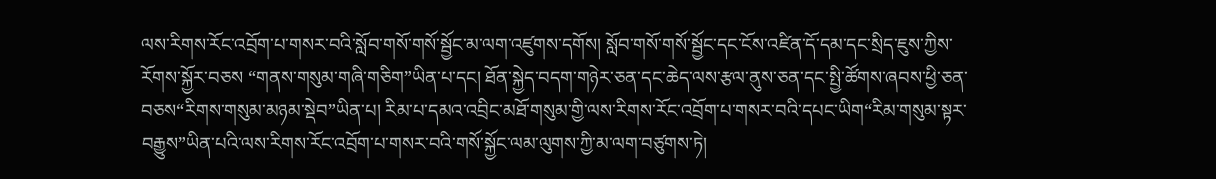ལས་རིགས་རོང་འབྲོག་པ་གསར་བའི་སློབ་གསོ་གསོ་སྦྱོང་མ་ལག་འཛུགས་དགོས། སློབ་གསོ་གསོ་སྦྱོང་དང་ངོས་འཛིན་དོ་དམ་དང་སྲིད་ཇུས་ཀྱིས་རོགས་སྐྱོར་བཅས “གནས་གསུམ་གཞི་གཅིག”ཡིན་པ་དང། ཐོན་སྐྱེད་བདག་གཉེར་ཅན་དང་ཆེད་ལས་རྩལ་ནུས་ཅན་དང་སྤྱི་ཚོགས་ཞབས་ཕྱི་ཅན་བཅས“རིགས་གསུམ་མཉམ་སྡེབ”ཡིན་པ། རིམ་པ་དམའ་འབྲིང་མཐོ་གསུམ་གྱི་ལས་རིགས་རོང་འབྲོག་པ་གསར་བའི་དཔང་ཡིག“རིམ་གསུམ་སྟར་བརྒྱུས”ཡིན་པའི་ལས་རིགས་རོང་འབྲོག་པ་གསར་བའི་གསོ་སྐྱོང་ལམ་ལུགས་ཀྱི་མ་ལག་བཙུགས་ཏེ།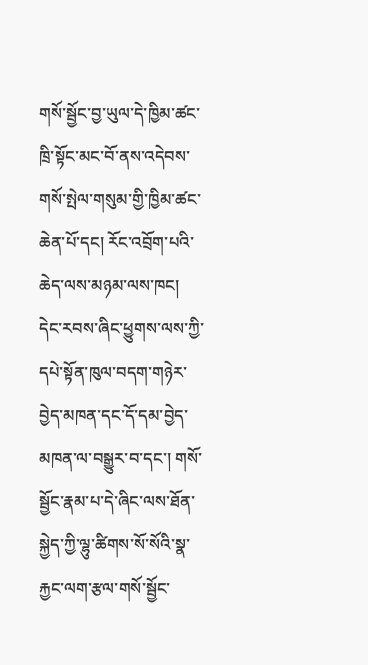གསོ་སྦྱོང་བྱ་ཡུལ་དེ་ཁྱིམ་ཚང་ཁྲི་སྟོང་མང་བོ་ནས་འདེབས་གསོ་སྤེལ་གསུམ་གྱི་ཁྱིམ་ཚང་ཆེན་པོ་དང། རོང་འབྲོག་པའི་ཆེད་ལས་མཉམ་ལས་ཁང། དེང་རབས་ཞིང་ཕྱུགས་ལས་ཀྱི་དཔེ་སྟོན་ཁུལ་བདག་གཉེར་བྱེད་མཁན་དང་དོ་དམ་བྱེད་མཁན་ལ་བསྒྱུར་བ་དང་། གསོ་སྦྱོང་རྣམ་པ་དེ་ཞིང་ལས་ཐོན་སྐྱེད་ཀྱི་ལྷུ་ཚིགས་སོ་སོའི་སྣ་རྐྱང་ལག་རྩལ་གསོ་སྦྱོང་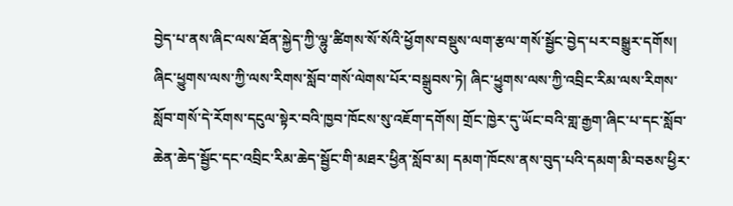བྱེད་པ་ནས་ཞིང་ལས་ཐོན་སྐྱེད་ཀྱི་ལྷུ་ཚིགས་སོ་སོའི་ཕྱོགས་བསྡུས་ལག་རྩལ་གསོ་སྦྱོང་བྱེད་པར་བསྒྱུར་དགོས། ཞིང་ཕྱུགས་ལས་ཀྱི་ལས་རིགས་སློབ་གསོ་ལེགས་པོར་བསྒྲུབས་ཏེ། ཞིང་ཕྱུགས་ལས་ཀྱི་འབྲིང་རིམ་ལས་རིགས་སློབ་གསོ་དེ་རོགས་དངུལ་སྟེར་བའི་ཁྱབ་ཁོངས་སུ་འཇོག་དགོས། གྲོང་ཁྱེར་དུ་ཡོང་བའི་གླ་རྒྱག་ཞིང་པ་དང་སློབ་ཆེན་ཆེད་སྦྱོང་དང་འབྲིང་རིམ་ཆེད་སྦྱོང་གི་མཐར་ཕྱིན་སློབ་མ། དམག་ཁོངས་ནས་བུད་པའི་དམག་མི་བཅས་ཕྱིར་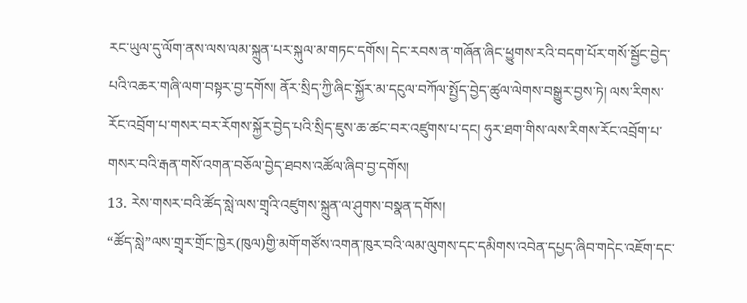རང་ཡུལ་དུ་ལོག་ནས་ལས་ལམ་སྐྲུན་པར་སྐུལ་མ་གཏང་དགོས། དེང་རབས་ན་གཞོན་ཞིང་ཕྱུགས་རའི་བདག་པོར་གསོ་སྦྱོང་བྱེད་པའི་འཆར་གཞི་ལག་བསྟར་བྱ་དགོས། ནོར་སྲིད་ཀྱི་ཞིང་སྐྱོར་མ་དངུལ་བཀོལ་སྤྱོད་བྱེད་ཚུལ་ལེགས་བསྒྱུར་བྱས་ཏེ། ལས་རིགས་རོང་འབྲོག་པ་གསར་བར་རོགས་སྐྱོར་བྱེད་པའི་སྲིད་ཇུས་ཆ་ཚང་བར་འཛུགས་པ་དང། ཧུར་ཐག་གིས་ལས་རིགས་རོང་འབྲོག་པ་གསར་བའི་རྒན་གསོ་འགན་བཅོལ་བྱེད་ཐབས་འཚོལ་ཞིབ་བྱ་དགོས།
13. རེས་གསར་བའི་ཚོད་སླེ་ལས་གྲྭའི་འཛུགས་སྐྲུན་ལ་ཤུགས་བསྣན་དགོས།
“ཚོད་སླེ”ལས་གྲྭར་གྲོང་ཁྱེར(ཁུལ)གྱི་མགོ་གཙོས་འགན་ཁུར་བའི་ལམ་ལུགས་དང་དམིགས་འབེན་དཔྱད་ཞིབ་གདེང་འཇོག་དང་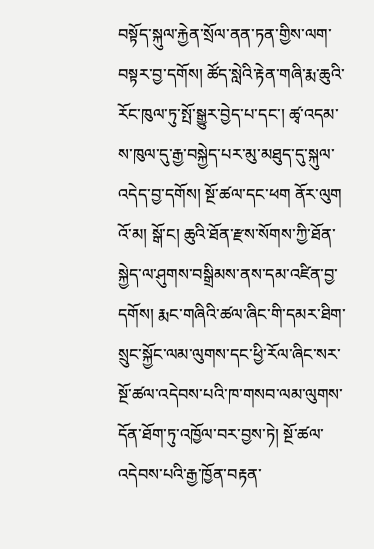བསྟོད་སྐུལ་རྐྱེན་སྲོལ་ནན་ཏན་གྱིས་ལག་བསྟར་བྱ་དགོས། ཚོད་སླེའི་རྟེན་གཞི་རྨ་ཆུའི་རོང་ཁུལ་ཏུ་སྤོ་སྒྱུར་བྱེད་པ་དང་། ཚྭ་འདམ་ས་ཁུལ་དུ་རྒྱ་བསྐྱེད་པར་མུ་མཐུད་དུ་སྐུལ་འདེད་བྱ་དགོས། སྔོ་ཚལ་དང་ཕག ནོར་ལུག འོ་མ། སྒོ་ང། ཆུའི་ཐོན་རྫས་སོགས་ཀྱི་ཐོན་སྐྱེད་ལ་ཤུགས་བསྒྲིམས་ནས་དམ་འཛིན་བྱ་དགོས། རྨང་གཞིའི་ཚལ་ཞིང་གི་དམར་ཐིག་སྲུང་སྐྱོང་ལམ་ལུགས་དང་ཕྱི་རོལ་ཞིང་སར་སྔོ་ཚལ་འདེབས་པའི་ཁ་གསབ་ལམ་ལུགས་དོན་ཐོག་ཏུ་འཁྱོལ་བར་བྱས་ཏེ། སྔོ་ཚལ་འདེབས་པའི་རྒྱ་ཁྱོན་བརྟན་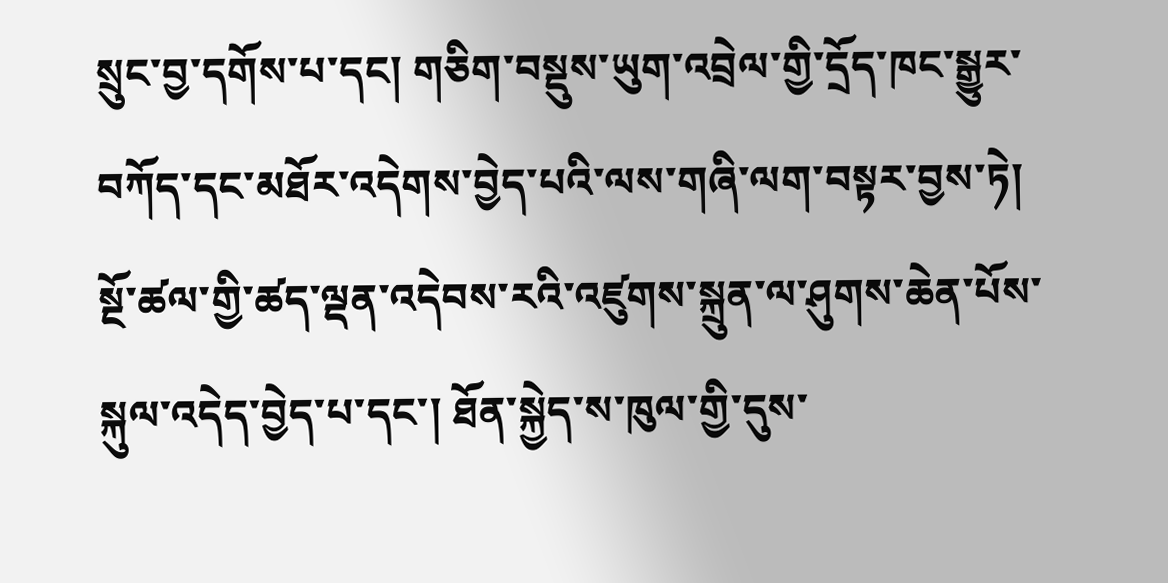སྲུང་བྱ་དགོས་པ་དང། གཅིག་བསྡུས་ཡུག་འབྲེལ་གྱི་དྲོད་ཁང་སྒྱུར་བཀོད་དང་མཐོར་འདེགས་བྱེད་པའི་ལས་གཞི་ལག་བསྟར་བྱས་ཏེ། སྔོ་ཚལ་གྱི་ཚད་ལྡན་འདེབས་རའི་འཛུགས་སྐྲུན་ལ་ཤུགས་ཆེན་པོས་སྐུལ་འདེད་བྱེད་པ་དང་། ཐོན་སྐྱེད་ས་ཁུལ་གྱི་དུས་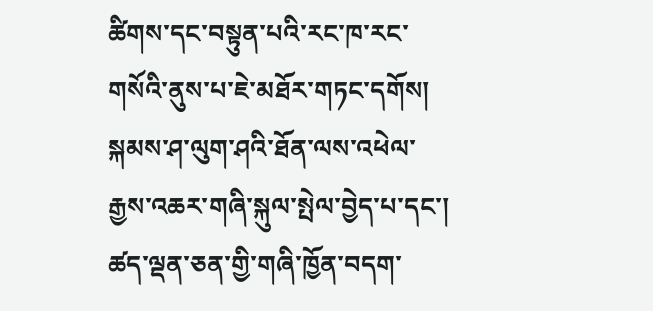ཚིགས་དང་བསྟུན་པའི་རང་ཁ་རང་གསོའི་ནུས་པ་ཇེ་མཐོར་གཏང་དགོས། སྐམས་ཤ་ལུག་ཤའི་ཐོན་ལས་འཕེལ་རྒྱས་འཆར་གཞི་སྐུལ་སྤེལ་བྱེད་པ་དང་། ཚད་ལྡན་ཅན་གྱི་གཞི་ཁྱོན་བདག་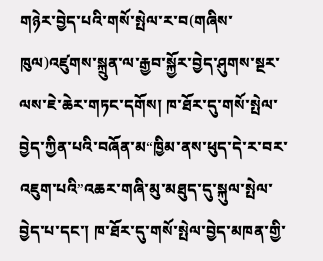གཉེར་བྱེད་པའི་གསོ་སྤེལ་ར་བ(གཞིས་ཁུལ)འཛུགས་སྐྲུན་ལ་རྒྱབ་སྐྱོར་བྱེད་ཤུགས་སྔར་ལས་ཇེ་ཆེར་གཏང་དགོས། ཁ་ཐོར་དུ་གསོ་སྤེལ་བྱེད་ཀྱིན་པའི་བཞོན་མ“ཁྱིམ་ནས་ཕུད་དེ་ར་བར་འཇུག་པའི”འཆར་གཞི་མུ་མཐུད་དུ་སྐུལ་སྤེལ་བྱེད་པ་དང་། ཁ་ཐོར་དུ་གསོ་སྤེལ་བྱེད་མཁན་གྱི་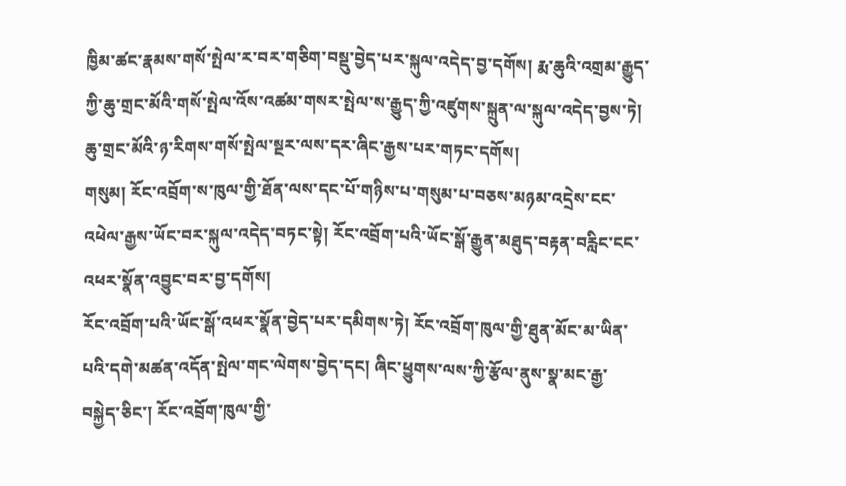ཁྱིམ་ཚང་རྣམས་གསོ་སྤེལ་ར་བར་གཅིག་བསྡུ་བྱེད་པར་སྐུལ་འདེད་བྱ་དགོས། རྨ་ཆུའི་འགྲམ་རྒྱུད་ཀྱི་ཆུ་གྲང་མོའི་གསོ་སྤེལ་འོས་འཚམ་གསར་སྤེལ་ས་རྒྱུད་ཀྱི་འཛུགས་སྐྲུན་ལ་སྐུལ་འདེད་བྱས་ཏེ། ཆུ་གྲང་མོའི་ཉ་རིགས་གསོ་སྤེལ་སྔར་ལས་དར་ཞིང་རྒྱས་པར་གཏང་དགོས།
གསུམ། རོང་འབྲོག་ས་ཁུལ་གྱི་ཐོན་ལས་དང་པོ་གཉིས་པ་གསུམ་པ་བཅས་མཉམ་འདྲེས་ངང་འཕེལ་རྒྱས་ཡོང་བར་སྐུལ་འདེད་བཏང་སྟེ། རོང་འབྲོག་པའི་ཡོང་སྒོ་རྒྱུན་མཐུད་བརྟན་བརླིང་ངང་འཕར་སྣོན་འབྱུང་བར་བྱ་དགོས།
རོང་འབྲོག་པའི་ཡོང་སྒོ་འཕར་སྣོན་བྱེད་པར་དམིགས་ཏེ། རོང་འབྲོག་ཁུལ་གྱི་ཐུན་མོང་མ་ཡིན་པའི་དགེ་མཚན་འདོན་སྤེལ་གང་ལེགས་བྱེད་དང། ཞིང་ཕྱུགས་ལས་ཀྱི་རྩོལ་ནུས་སྣ་མང་རྒྱ་བསྐྱེད་ཅིང་། རོང་འབྲོག་ཁུལ་གྱི་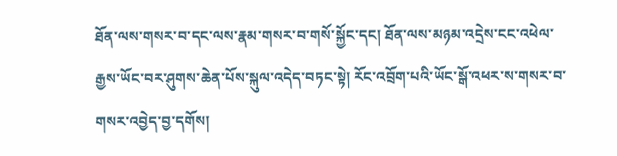ཐོན་ལས་གསར་བ་དང་ལས་རྣམ་གསར་བ་གསོ་སྐྱོང་དང། ཐོན་ལས་མཉམ་འདྲེས་ངང་འཕེལ་རྒྱས་ཡོང་བར་ཤུགས་ཆེན་པོས་སྐུལ་འདེད་བཏང་སྟེ། རོང་འབྲོག་པའི་ཡོང་སྒོ་འཕར་ས་གསར་བ་གསར་འབྱེད་བྱ་དགོས།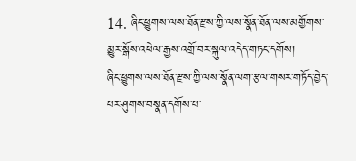14. ཞིང་ཕྱུགས་ལས་ཐོན་རྫས་ཀྱི་ལས་སྣོན་ཐོན་ལས་མགྱོགས་མྱུར་སྒོས་འཕེལ་རྒྱས་འགྲོ་བར་སྐུལ་འདེད་གཏང་དགོས།
ཞིང་ཕྱུགས་ལས་ཐོན་རྫས་ཀྱི་ལས་སྣོན་ལག་རྩལ་གསར་གཏོད་བྱེད་པར་ཤུགས་བསྣན་དགོས་པ་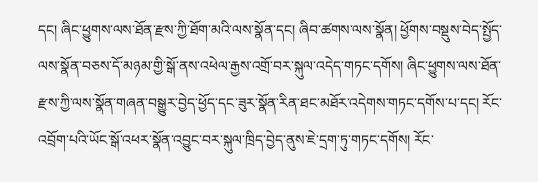དང། ཞིང་ཕྱུགས་ལས་ཐོན་རྫས་ཀྱི་ཐོག་མའི་ལས་སྣོན་དང། ཞིབ་ཚགས་ལས་སྣོན། ཕྱོགས་བསྡུས་བེད་སྤྱོད་ལས་སྣོན་བཅས་དོ་མཉམ་གྱི་སྒོ་ནས་འཕེལ་རྒྱས་འགྲོ་བར་སྐུལ་འདེད་གཏང་དགོས། ཞིང་ཕྱུགས་ལས་ཐོན་རྫས་ཀྱི་ལས་སྣོན་གཞན་བསྒྱུར་བྱེད་ཕྱོད་དང་ཟུར་སྣོན་རིན་ཐང་མཐོར་འདེགས་གཏང་དགོས་པ་དང། རོང་འབྲོག་པའི་ཡོང་སྒོ་འཕར་སྣོན་འབྱུང་བར་སྐུལ་ཁྲིད་བྱེད་ནུས་ཇེ་དྲག་ཏུ་གཏང་དགོས། རོང་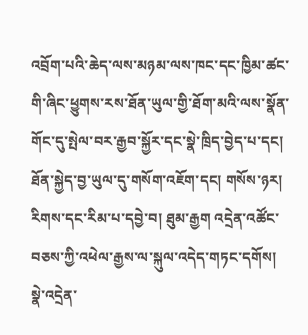འབྲོག་པའི་ཆེད་ལས་མཉམ་ལས་ཁང་དང་ཁྱིམ་ཚང་གི་ཞིང་ཕྱུགས་རས་ཐོན་ཡུལ་གྱི་ཐོག་མའི་ལས་སྣོན་གོང་དུ་སྤེལ་བར་རྒྱབ་སྐྱོར་དང་སྣེ་ཁྲིད་བྱེད་པ་དང། ཐོན་སྐྱེད་བྱ་ཡུལ་དུ་གསོག་འཇོག་དང། གསོས་ཉར། རིགས་དང་རིམ་པ་དབྱེ་བ། ཐུམ་རྒྱག འདྲེན་འཚོང་བཅས་ཀྱི་འཕེལ་རྒྱས་ལ་སྐུལ་འདེད་གཏང་དགོས། སྣེ་འདྲེན་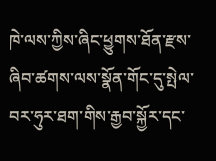ཁེ་ལས་ཀྱིས་ཞིང་ཕྱུགས་ཐོན་རྫས་ཞིབ་ཚགས་ལས་སྣོན་གོང་དུ་སྤེལ་བར་ཧུར་ཐག་གིས་རྒྱབ་སྐྱོར་དང་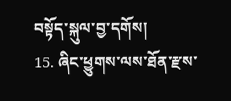བསྟོད་སྐུལ་བྱ་དགོས།
15. ཞིང་ཕྱུགས་ལས་ཐོན་རྫས་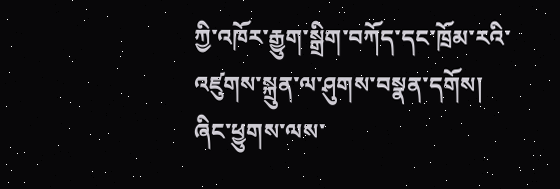ཀྱི་འཁོར་རྒྱུག་སྒྲིག་བཀོད་དང་ཁྲོམ་རའི་འཛུགས་སྐྲུན་ལ་ཤུགས་བསྣན་དགོས།
ཞིང་ཕྱུགས་ལས་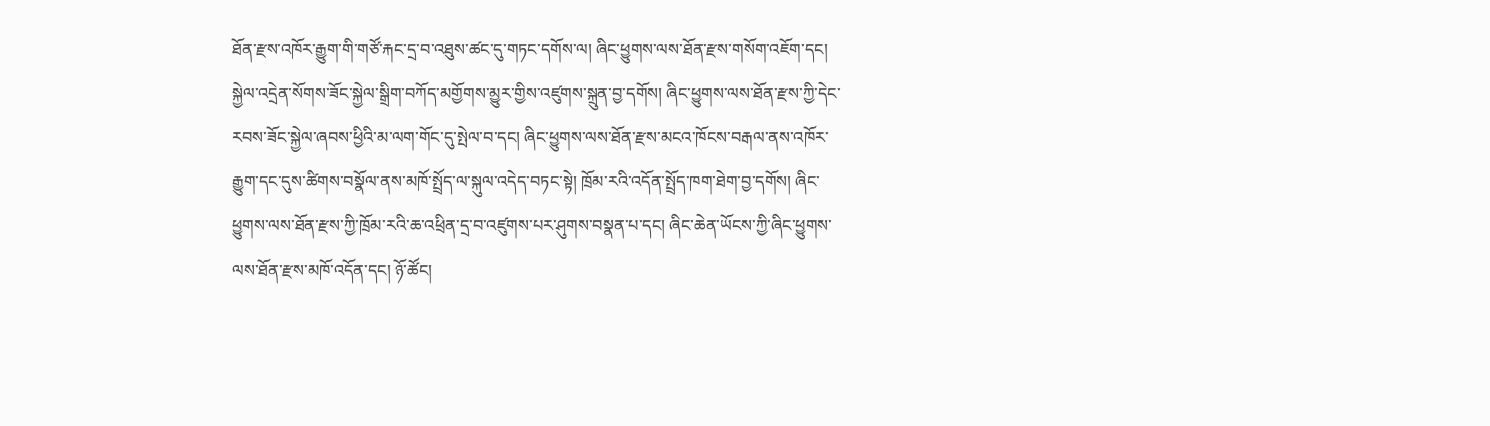ཐོན་རྫས་འཁོར་རྒྱུག་གི་གཙོ་རྐང་དྲ་བ་འཐུས་ཚང་དུ་གཏང་དགོས་ལ། ཞིང་ཕྱུགས་ལས་ཐོན་རྫས་གསོག་འཇོག་དང། སྐྱེལ་འདྲེན་སོགས་ཟོང་སྐྱེལ་སྒྲིག་བཀོད་མགྱོགས་མྱུར་གྱིས་འཛུགས་སྐྲུན་བྱ་དགོས། ཞིང་ཕྱུགས་ལས་ཐོན་རྫས་ཀྱི་དེང་རབས་ཟོང་སྐྱེལ་ཞབས་ཕྱིའི་མ་ལག་གོང་དུ་སྤེལ་བ་དང། ཞིང་ཕྱུགས་ལས་ཐོན་རྫས་མངའ་ཁོངས་བརྒལ་ནས་འཁོར་རྒྱུག་དང་དུས་ཚིགས་བསྣོལ་ནས་མཁོ་སྤྲོད་ལ་སྐུལ་འདེད་བཏང་སྟེ། ཁྲོམ་རའི་འདོན་སྤྲོད་ཁག་ཐེག་བྱ་དགོས། ཞིང་ཕྱུགས་ལས་ཐོན་རྫས་ཀྱི་ཁྲོམ་རའི་ཆ་འཕྲིན་དྲ་བ་འཛུགས་པར་ཤུགས་བསྣན་པ་དང། ཞིང་ཆེན་ཡོངས་ཀྱི་ཞིང་ཕྱུགས་ལས་ཐོན་རྫས་མཁོ་འདོན་དང། ཉོ་ཚོང།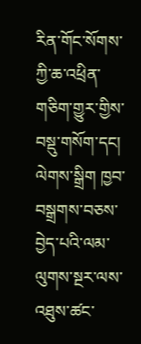རིན་གོང་སོགས་ཀྱི་ཆ་འཕྲིན་གཅིག་གྱུར་གྱིས་བསྡུ་གསོག་དང། ལེགས་སྒྲིག ཁྱབ་བསྒྲགས་བཅས་བྱེད་པའི་ལམ་ལུགས་སྔར་ལས་འཐུས་ཚང་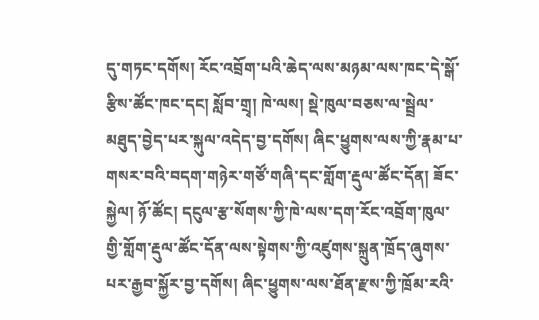དུ་གཏང་དགོས། རོང་འབྲོག་པའི་ཆེད་ལས་མཉམ་ལས་ཁང་དེ་སྒོ་རྩིས་ཚོང་ཁང་དང། སློབ་གྲྭ། ཁེ་ལས། སྡེ་ཁུལ་བཅས་ལ་སྦྲེལ་མཐུད་བྱེད་པར་སྐུལ་འདེད་བྱ་དགོས། ཞིང་ཕྱུགས་ལས་ཀྱི་རྣམ་པ་གསར་བའི་བདག་གཉེར་གཙོ་གཞི་དང་གློག་རྡུལ་ཚོང་དོན། ཟོང་སྐྱེལ། ཉོ་ཚོང། དངུལ་རྩ་སོགས་ཀྱི་ཁེ་ལས་དག་རོང་འབྲོག་ཁུལ་གྱི་གློག་རྡུལ་ཚོང་དོན་ལས་སྟེགས་ཀྱི་འཛུགས་སྐྲུན་ཁྲོད་ཞུགས་པར་རྒྱབ་སྐྱོར་བྱ་དགོས། ཞིང་ཕྱུགས་ལས་ཐོན་རྫས་ཀྱི་ཁྲོམ་རའི་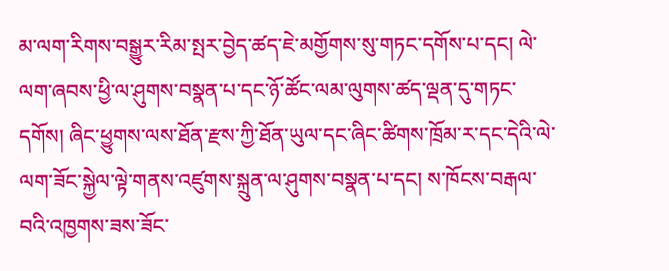མ་ལག་རིགས་བསྒྱུར་རིམ་སྤར་བྱེད་ཚད་ཇེ་མགྱོགས་སུ་གཏང་དགོས་པ་དང། ལེ་ལག་ཞབས་ཕྱི་ལ་ཤུགས་བསྣན་པ་དང་ཉོ་ཚོང་ལམ་ལུགས་ཚད་ལྡན་དུ་གཏང་དགོས། ཞིང་ཕྱུགས་ལས་ཐོན་རྫས་ཀྱི་ཐོན་ཡུལ་དང་ཞིང་ཚིགས་ཁྲོམ་ར་དང་དེའི་ལེ་ལག་ཟོང་སྐྱེལ་ལྟེ་གནས་འཛུགས་སྐྲུན་ལ་ཤུགས་བསྣན་པ་དང། ས་ཁོངས་བརྒལ་བའི་འཁྱགས་ཟས་ཟོང་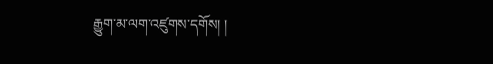རྒྱུག་མ་ལག་འཛུགས་དགོས། །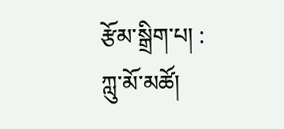རྩོམ་སྒྲིག་པ། : ཀླུ་མོ་མཚོ།